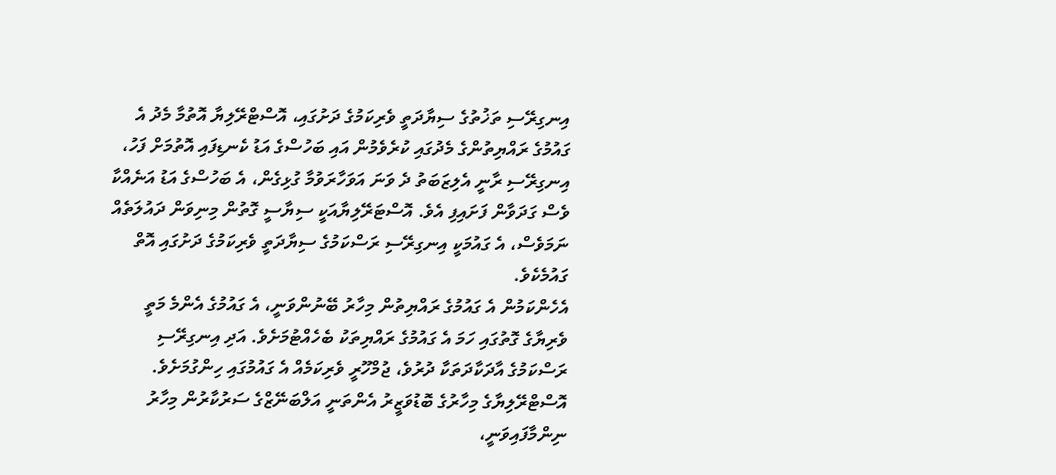އިނގިރޭސި ތަޚުތުގެ ސިޔާދަތީ ވެރިކަމުގެ ދަށުގައި، އޮސްޓްރޭލިޔާ އޮތުމާ މެދު އެ ގައުމުގެ ރައްޔިތުންގެ މެދުގައި ކުރެވެމުން އައި ބަހުސްގެ އަޑު ކެނޑިފައި އޮތުމަށް ފަހު، އިނގިރޭސި ރާނީ އެލިޒަބަތު ދެ ވަނަ އަވަހާރަވުމާ ގުޅިގެން، އެ ބަހުސްގެ އަޑު އަނެއްކާ ވެސް ގަދަވާން ފަށައިފި އެވެ. އޮސްޓަރޭލިޔާއަކީ ސިޔާސީ ގޮތުން މިނިވަން ދައުލަތެއް ނަމަވެސް، އެ ގައުމަކީ އިނގިރޭސި ރަސްކަމުގެ ސިޔާދަތީ ވެރިކަމުގެ ދަށުގައި އޮތް ގައުމެކެވެ.
އެހެންކަމުން އެ ގައުމުގެ ރައްޔިތުން މިހާރު ބޭނުންވަނީ، އެ ގައުމުގެ އެންމެ މަތީ ވެރިޔާގެ ގޮތުގައި ހަމަ އެ ގައުމުގެ ރައްޔިތަކު ބެހެއްޓުމަށެވެ. އަދި އިނގިރޭސި ރަސްކަމުގެ އާދަކާދަތަކާ ދުރުވެ، ޖުމްހޫރީ ވެރިކަމެއް އެ ގައުމުގައި ހިންގުމަށެވެ.
އޮސްޓްރޭލިޔާގެ މިހާރުގެ ބޮޑުވަޒީރު އެންތަނީ އަލްބަނޭޒްގެ ސަރުކާރުން މިހާރު ނިންމާފައިވަނީ،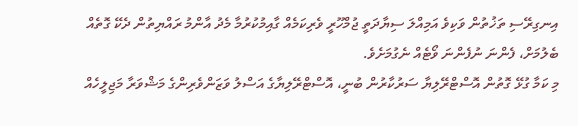އިނގިރޭސި ތަޚުތުން ވަކިވެ އަމިއްލަ ސިޔާދަތީ ޖުމްހޫރީ ވެރިކަމެއް ގާއިމުކުރުމާ މެދު އާންމު ރައްޔިތުން ދެކޭ ގޮތެއް ބެލުމަށް، ފެންނަ ނުފެންނަ ވޯޓެއް ނެގުމަށެވެ.
މި ކަމާ ގުޅޭ ގޮތުން އޮސްޓްރޭލިޔާ ސަރުކާރުން ބުނީ، އޮސްޓްރޭލިޔާގެ އަސްލު ވަޒަންވެރިންގެ މަޝްވަރާ މަޖިލީހެއް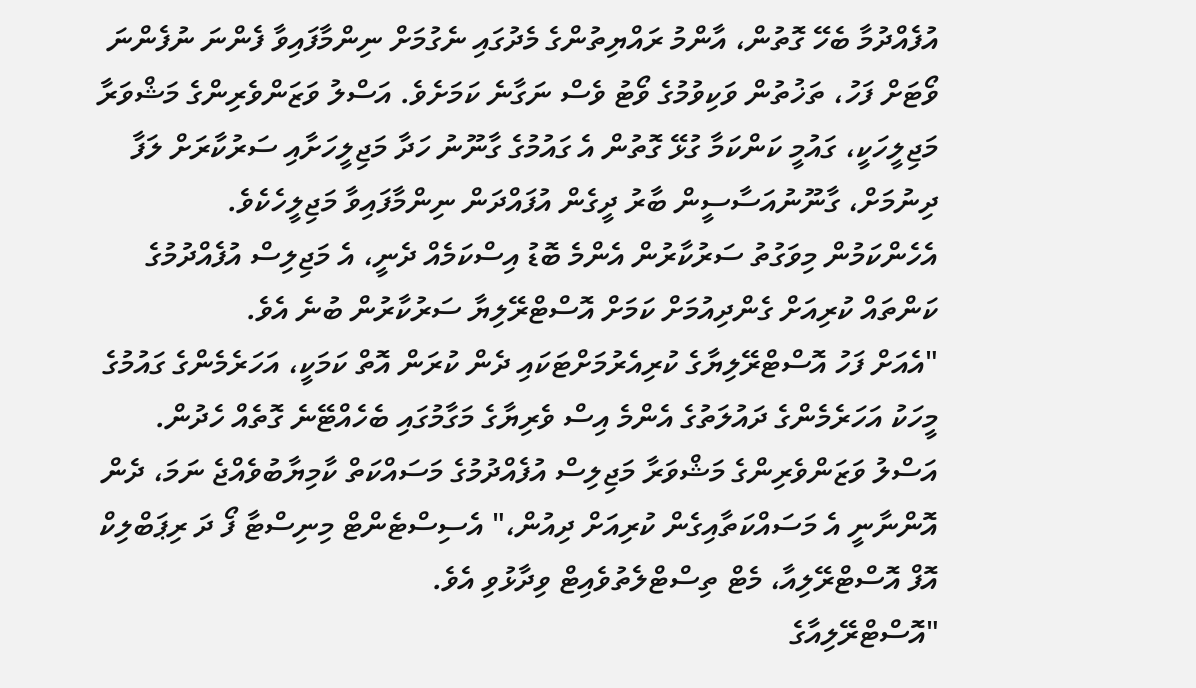އުފެއްދުމާ ބެހޭ ގޮތުން، އާންމު ރައްޔިތުންގެ މެދުގައި ނެގުމަށް ނިންމާފައިވާ ފެންނަ ނުފެންނަ ވޯޓަށް ފަހު، ތަޚުތުން ވަކިވުމުގެ ވޯޓު ވެސް ނަގާނެ ކަމަށެވެ. އަސްލު ވަޒަންވެރިންގެ މަޝްވަރާ މަޖިލީހަކީ، ގައުމީ ކަންކަމާ ގުޅޭ ގޮތުން އެ ގައުމުގެ ގާނޫނު ހަދާ މަޖިލީހަށާއި ސަރުކާރަށް ލަފާ ދިނުމަށް، ގާނޫނުއަސާސީން ބާރު ދީގެން އުފައްދަން ނިންމާފައިވާ މަޖިލީހެކެވެ.
އެހެންކަމުން މިވަގުތު ސަރުކާރުން އެންމެ ބޮޑު އިސްކަމެއް ދެނީ، އެ މަޖިލިސް އުފެއްދުމުގެ ކަންތައް ކުރިއަށް ގެންދިއުމަށް ކަމަށް އޮސްޓްރޭލިޔާ ސަރުކާރުން ބުނެ އެވެ.
"އެއަށް ފަހު އޮސްޓްރޭލިޔާގެ ކުރިއެރުމަށްޓަކައި ދެން ކުރަން އޮތް ކަމަކީ، އަހަރެމެންގެ ގައުމުގެ މީހަކު އަހަރެމެންގެ ދައުލަތުގެ އެންމެ އިސް ވެރިޔާގެ މަގާމުގައި ބެހެއްޓޭނެ ގޮތެއް ހެދުން. އަސްލު ވަޒަންވެރިންގެ މަޝްވަރާ މަޖިލިސް އުފެއްދުމުގެ މަސައްކަތް ކާމިޔާބުވެއްޖެ ނަމަ، ދެން އޮންނާނީ އެ މަސައްކަތާއިގެން ކުރިއަށް ދިއުން،" އެސިސްޓެންޓް މިނިސްޓާ ފޯ ދަ ރިޕަބްލިކް އޮފް އޮސްޓްރޭލިއާ، މެޓް ތިސްޓްލެތުވެއިޓް ވިދާޅުވި އެވެ.
"އޮސްޓްރޭލިއާގެ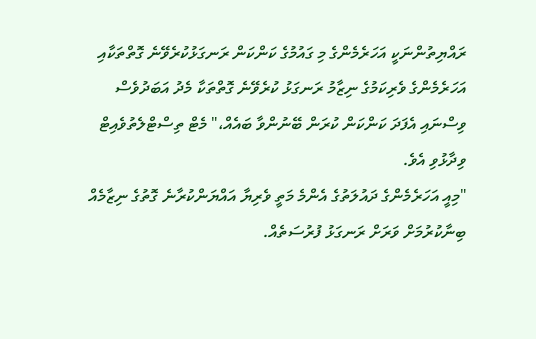ރައްޔިތުންނަކީ އަހަރެމެންގެ މި ގައުމުގެ ކަންކަން ރަނގަޅުކުރެވޭނެ ގޮތްތަކާއި އަހަރެމެންގެ ވެރިކަމުގެ ނިޒާމު ރަނގަޅު ކުރެވޭނެ ގޮތްތަކާ މެދު އަބަދުވެސް ވިސްނައި އެފަދަ ކަންކަން ކުރަން ބޭނުންވާ ބައެއް،" މެޓް ތިސްޓްލެތުވެއިޓް ވިދާޅުވި އެވެ.
"މިއީ އަހަރެމެންގެ ދައުލަތުގެ އެންމެ މަތީ ވެރިޔާ އައްޔަންކުރާނެ ގޮތުގެ ނިޒާމެއް ބިނާކުރުމަށް ވަރަށް ރަނގަޅު ފުރުސަތެއް.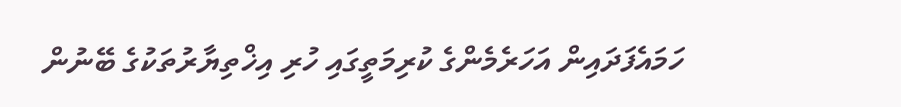ހަމައެފަދައިން އަހަރެމެންގެ ކުރިމަތީގައި ހުރި އިޚްތިޔާރުތަކުގެ ބޭނުން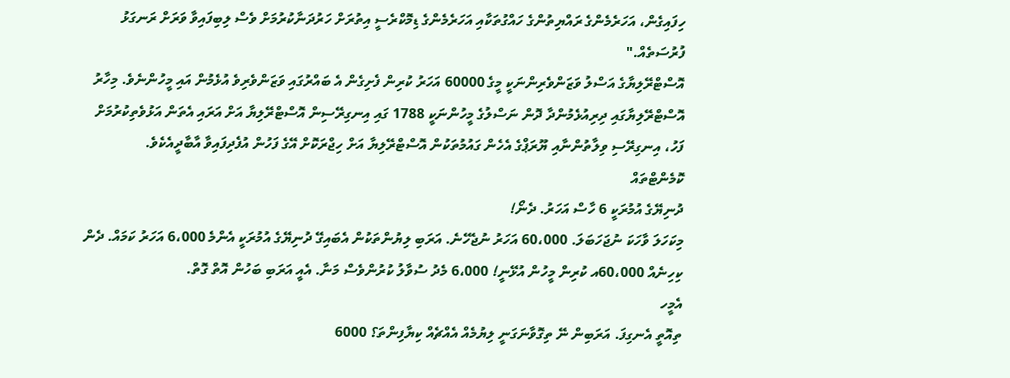ހިފައިގެން، އަހަރެމެންގެ ރައްޔިތުންގެ ހައްގުތަކާއި އަހަރެމެންގެ ޑިމޮކްރެސީ އިތުރަށް ހަރުދަނާކުރުމަށް ވެސް ލިބިފައިވާ ވަރަށް ރަނގަޅު ފުރުސަތެއް."
އޮސްޓްރޭލިޔާގެ އަސްލު ވަޒަންވެރިންނަކީ މީގެ 60000 އަހަރު ކުރިން ފެށިގެން އެ ބައްރުގައި ވަޒަންވެރިވެ އުޅެމުން އައި މީހުންނެވެ. މިހާރު އޮސްޓްރޭލިޔާގައި ދިރިއުޅެމުންދާ ދޮން ނަސްލުގެ މީހުންނަކީ 1788 ގައި އިނގިރޭސިން އޮސްޓްރޭލިޔާ އަށް އަރައި އެތަން އަޅުވެތިކުރުމަށް ފަހު، އިނގިރޭސި ވިލާތުންނާއި ޔޫރަޕްގެ އެހެން ގައުމުތަކުން އޮސްޓްރޭލިޔާ އަށް ހިޖްރަކޮށް އޭގެ ފަހުން އުފެދިފައިވާ އާބާދީއެކެވެ.
ކޮމެންޓްތައް
ދުނިޔޭގެ އުމުރަކީ 6 ހާސް އަހަރު. ދެނޯ!
މިކަހަލަ ވާހަކަ ނުޖަހަބަލަ. 60،000 އަހަރު ނުޖެހޭނެ. އަރަބި ލިޔުންތަކުން އެބައިގޭ ދުނިޔޭގެ އުމުރަކީ އެންމެ 6،000 އަހަރު ކަމައް. ދެން ކިހިނެއް 60،000އ ކުރިން މީހުން އުޅޭނީ! 6،000 މެދު ސުވާލު ކުރުންވެސް މަނާ. އެއީ އަރަބި ބަހުން އޮތް ގޮތް.
އެމީހ
ތިއޮތީ އެނގިފަ. އަރަބިން ނޭ ތިގޮވާނަގަނީ ލިޔުމެއް އެއްޗެއް ކިޔާފިންތަ؟ 6000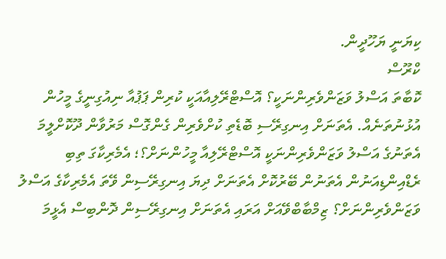ކިޔަނީ ޔަހޫދީން.
ކްރޫސް
ކޮބާތަ އަސްލު ވަޒަންވެރިންނަކީ؟ އޮސްޓްރޭލިއާއަކީ ކުރިން ޕަޕުއާ ނިއުގިނީގެ މީހުން އުޅުނުތަނެއް. އެތަނަށް އިނގިރޭސި ބޮޑެތި ކުށްވެރިން ގެންގޮސް މަރުވާން ދޫކޮށްލީމަ އެތަނުގެ އަސްލު ވަޒަންވެރިންނަކީ އޮސްޓްރޭލިއާ މީހުންނަށް؟؛ އެމެރިކާގަ ތިބި ރެޑްއިންޑިއަނުން އެތަނުން ބޭރުކޮށް އެތަނަށް ދިޔަ އިނގިރޭސިން ވޭތަ އެމެރިކާގެ އަސްލު ވަޒަންވެރިންނަށް؟ ޒިމްބާބްވޭއަށް އަރައި އެތަނަށް އިނގިރޭސިން ދޮންބިސް އެޅީމަ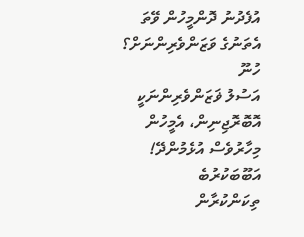އުފެދުނު ދޮންމީހުން ވޭތަ އެތަނުގެ ވަޒަންވެރިންނަށް؟
ހުނޫ
އަސުލު ޥަޒަންވެރިންނަކީ އޮބޮރޮޖިނިން، އެމީހުން މިހާރުވެސް އުޅެމުންދޭ!
އަބޫބަކުރުބެ
ތިކަންކުރާން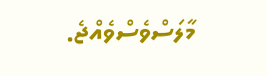މާލަސްވެސްވެއްޖެ.